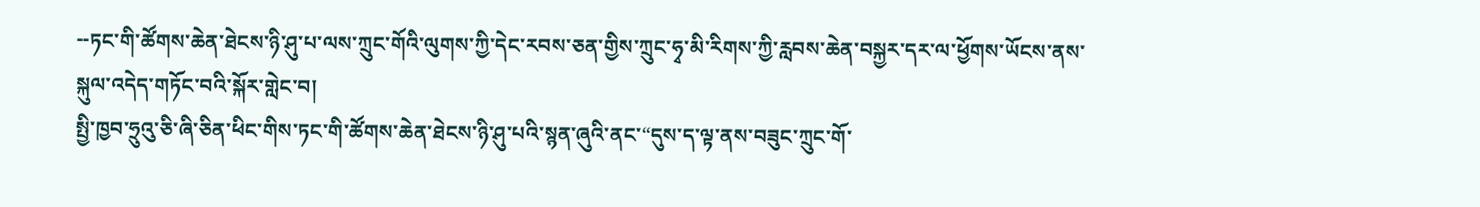--ཏང་གི་ཚོགས་ཆེན་ཐེངས་ཉི་ཤུ་པ་ལས་ཀྲུང་གོའི་ལུགས་ཀྱི་དེང་རབས་ཅན་གྱིས་ཀྲུང་ཧྭ་མི་རིགས་ཀྱི་རླབས་ཆེན་བསྐྱར་དར་ལ་ཕྱོགས་ཡོངས་ནས་སྐུལ་འདེད་གཏོང་བའི་སྐོར་གླེང་བ།
སྤྱི་ཁྱབ་ཧྲུའུ་ཅི་ཞི་ཅིན་ཕིང་གིས་ཏང་གི་ཚོགས་ཆེན་ཐེངས་ཉི་ཤུ་པའི་སྙན་ཞུའི་ནང་“དུས་ད་ལྟ་ནས་བཟུང་ཀྲུང་གོ་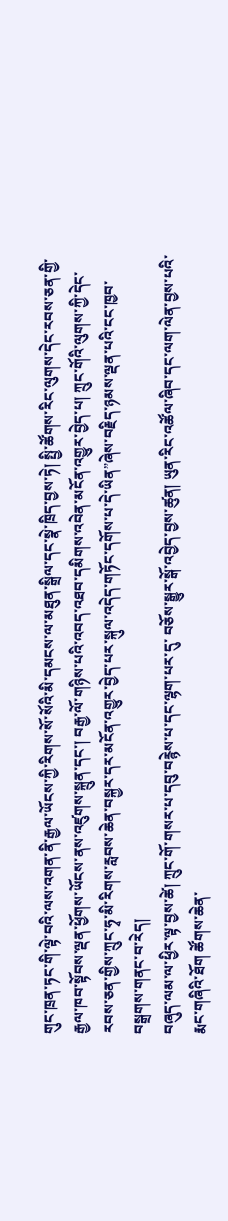གུང་ཁྲན་ཏང་གི་ལྟེ་བའི་ལས་འགན་ནི་རྒྱལ་ཡོངས་ཀྱི་རིགས་སོ་སོའི་མི་དམངས་ལ་མཐུན་སྒྲིལ་དང་སྣེ་ཁྲིད་བྱས་ཏེ། སྤྱི་ཚོགས་རིང་ལུགས་དེང་རབས་ཅན་གྱི་རྒྱལ་ཁབ་སྟོབས་ལྡན་ཕྱོགས་ཡོངས་ནས་འཛུགས་སྐྲུན་དང་། བརྒྱ་ལོ་གཉིས་པའི་འབད་འཐབ་དམིགས་འབེན་མངོན་འགྱུར་བྱེད་པ། ཀྲུང་གོའི་ལུགས་ཀྱི་དེང་རབས་ཅན་གྱིས་ཀྲུང་ཧྭ་མི་རིགས་རླབས་ཆེན་བསྐྱར་དར་མངོན་འགྱུར་བྱེད་པར་སྐུལ་འདེད་གཏོང་དགོས་པ་དེ་ཡིན”ཞེས་བརྗིད་ཉམས་ལྡན་པའི་ངང་ཁྱབ་བསྒྲགས་གནང་བ་རེད།
བཞུད་ལམ་ལ་ཕྱིར་ལྟ་བྱས་ཚེ། ཀྲུང་གོ་གསར་པ་དབུ་བརྙེས་པ་དང་ལྷག་པར་དུ་ བཅོས་སྒྱུར་སྒོ་འབྱེད་བྱས་ཚུན། ཡུན་རིང་འཚོལ་ཞིབ་དང་ལག་ལེན་བྱས་པའི་རྨང་གཞིའི་ཐོག ཚོགས་ཆེན་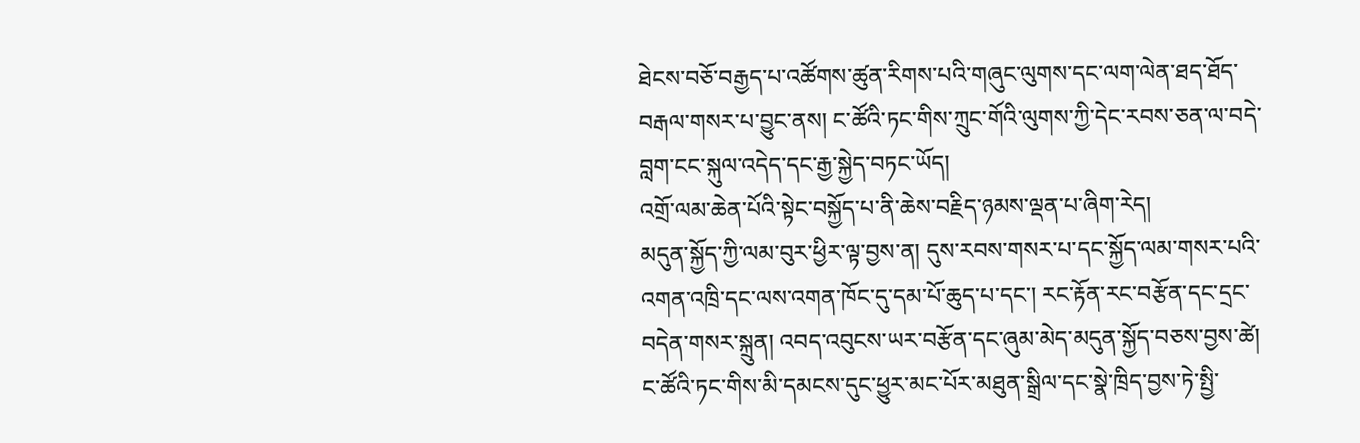ཐེངས་བཅོ་བརྒྱད་པ་འཚོགས་ཚུན་རིགས་པའི་གཞུང་ལུགས་དང་ལག་ལེན་ཐད་ཐོད་བརྒལ་གསར་པ་བྱུང་ནས། ང་ཚོའི་ཏང་གིས་ཀྲུང་གོའི་ལུགས་ཀྱི་དེང་རབས་ཅན་ལ་བདེ་བླག་ངང་སྐུལ་འདེད་དང་རྒྱ་སྐྱེད་བཏང་ཡོད།
འགྲོ་ལམ་ཆེན་པོའི་སྟེང་བསྐྱོད་པ་ནི་ཆེས་བརྗིད་ཉམས་ལྡན་པ་ཞིག་རེད།
མདུན་སྐྱོད་ཀྱི་ལམ་བུར་ཕྱིར་ལྟ་བྱས་ན། དུས་རབས་གསར་པ་དང་སྐྱོད་ལམ་གསར་པའི་ འགན་འཁྲི་དང་ལས་འགན་ཁོང་དུ་དམ་པོ་ཆུད་པ་དང་། རང་རྟོན་རང་བརྩོན་དང་དྲང་བདེན་གསར་སྐྲུན། འབད་འབུངས་ཡར་བརྩོན་དང་ཞུམ་མེད་མདུན་སྐྱོད་བཅས་བྱས་ཚེ། ང་ཚོའི་ཏང་གིས་མི་དམངས་དུང་ཕྱུར་མང་པོར་མཐུན་སྒྲིལ་དང་སྣེ་ཁྲིད་བྱས་ཏེ་སྤྱི་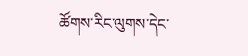ཚོགས་རིང་ལུགས་དེང་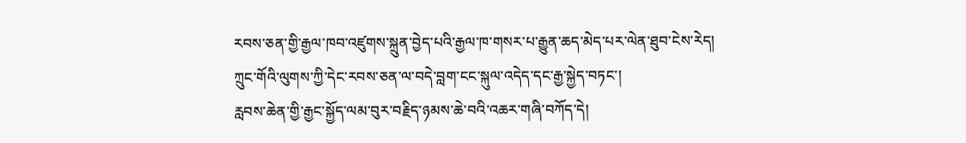རབས་ཅན་གྱི་རྒྱལ་ཁབ་འཛུགས་སྐྲུན་བྱེད་པའི་རྒྱལ་ཁ་གསར་པ་རྒྱུན་ཆད་མེད་པར་ལེན་ཐུབ་ངེས་རེད།
ཀྲུང་གོའི་ལུགས་ཀྱི་དེང་རབས་ཅན་ལ་བདེ་བླག་ངང་སྐུལ་འདེད་དང་རྒྱ་སྐྱེད་བཏང་།
རླབས་ཆེན་གྱི་རྒྱང་སྐྱོད་ལམ་བུར་བརྗིད་ཉམས་ཆེ་བའི་འཆར་གཞི་བཀོད་དེ།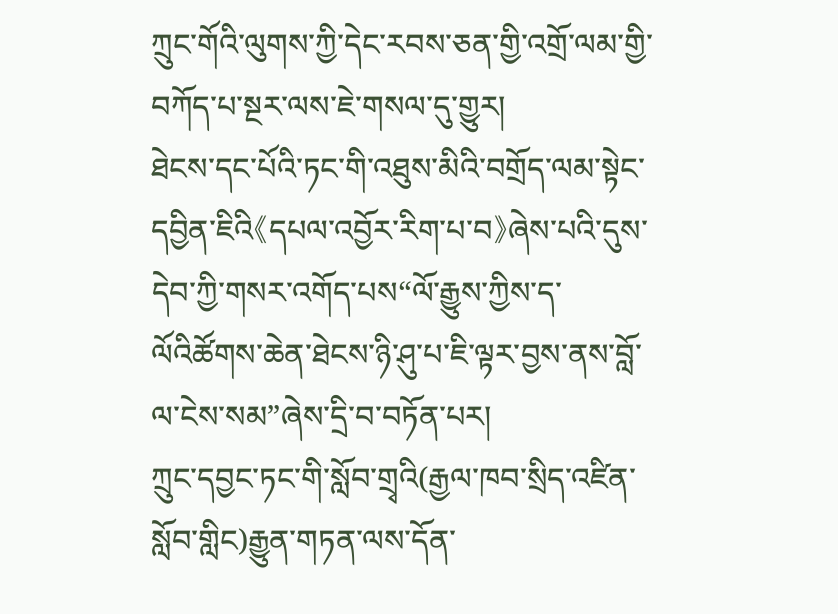ཀྲུང་གོའི་ལུགས་ཀྱི་དེང་རབས་ཅན་གྱི་འགྲོ་ལམ་གྱི་བཀོད་པ་སྔར་ལས་ཇེ་གསལ་དུ་གྱུར།
ཐེངས་དང་པོའི་ཏང་གི་འཐུས་མིའི་བགྲོད་ལམ་སྟེང་དབྱིན་ཇིའི《དཔལ་འབྱོར་རིག་པ་བ》ཞེས་པའི་དུས་དེབ་ཀྱི་གསར་འགོད་པས“ལོ་རྒྱུས་ཀྱིས་ད་ལོའིཚོགས་ཆེན་ཐེངས་ཉི་ཤུ་པ་ཇི་ལྟར་བྱས་ནས་བློ་ལ་ངེས་སམ”ཞེས་དྲི་བ་བཏོན་པར།
ཀྲུང་དབྱང་ཏང་གི་སློབ་གྲྭའི(རྒྱལ་ཁབ་སྲིད་འཛིན་སློབ་གླིང)རྒྱུན་གཏན་ལས་དོན་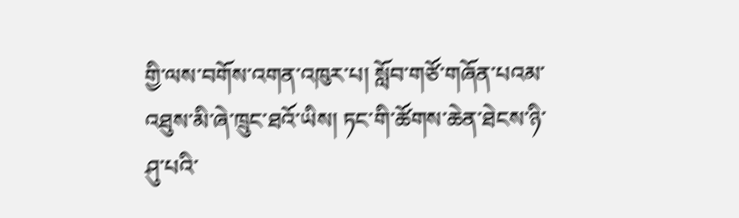གྱི་ལས་བགོས་འགན་འཁུར་པ། སློབ་གཙོ་གཞོན་པའམ་འཐུས་མི་ཞེ་ཁྲུང་ཐའོ་ཡིས། ཏང་གི་ཚོགས་ཆེན་ཐེངས་ཉི་ཤུ་པའི་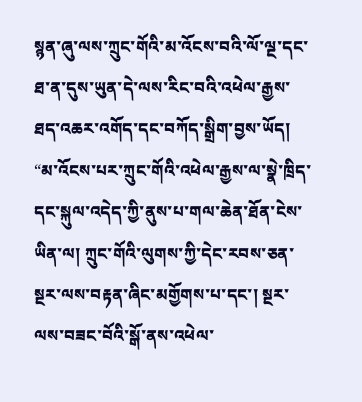སྙན་ཞུ་ལས་ཀྲུང་གོའི་མ་འོངས་བའི་ལོ་ལྔ་དང་ཐ་ན་དུས་ཡུན་དེ་ལས་རིང་བའི་འཕེལ་རྒྱས་ཐད་འཆར་འགོད་དང་བཀོད་སྒྲིག་བྱས་ཡོད། “མ་འོངས་པར་ཀྲུང་གོའི་འཕེལ་རྒྱས་ལ་སྣེ་ཁྲིད་དང་སྐུལ་འདེད་ཀྱི་ནུས་པ་གལ་ཆེན་ཐོན་ངེས་ཡིན་ལ། ཀྲུང་གོའི་ལུགས་ཀྱི་དེང་རབས་ཅན་སྔར་ལས་བརྟན་ཞིང་མགྱོགས་པ་དང་། སྔར་ལས་བཟང་བོའི་སྒོ་ནས་འཕེལ་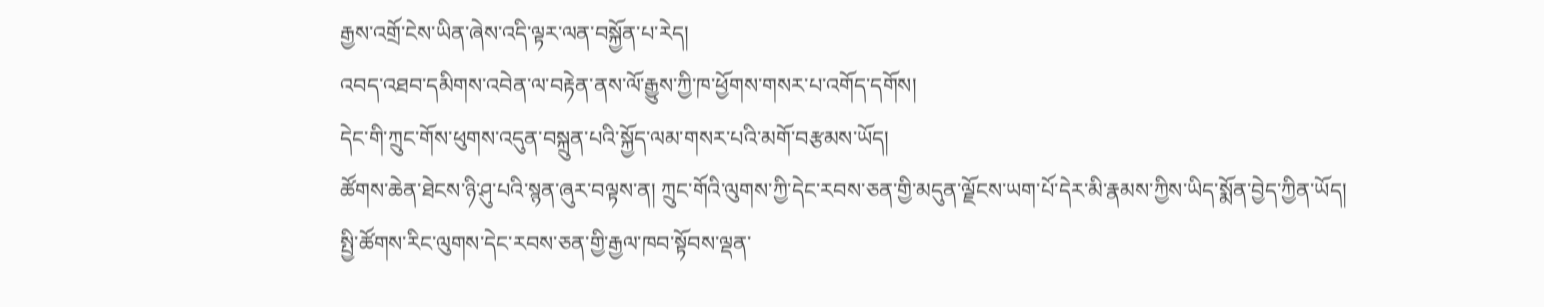རྒྱས་འགྲོ་ངེས་ཡིན་ཞེས་འདི་ལྟར་ལན་བསྐྱོན་པ་རེད།
འབད་འཐབ་དམིགས་འབེན་ལ་བརྟེན་ནས་ལོ་རྒྱུས་ཀྱི་ཁ་ཕྱོགས་གསར་པ་འགོད་དགོས།
དེང་གི་ཀྲུང་གོས་ཕུགས་འདུན་བསྐྲུན་པའི་སྐྱོད་ལམ་གསར་པའི་མགོ་བརྩམས་ཡོད།
ཚོགས་ཆེན་ཐེངས་ཉི་ཤུ་པའི་སྙན་ཞུར་བལྟས་ན། ཀྲུང་གོའི་ལུགས་ཀྱི་དེང་རབས་ཅན་གྱི་མདུན་ལྗོངས་ཡག་པོ་དེར་མི་རྣམས་ཀྱིས་ཡིད་སྨོན་བྱེད་ཀྱིན་ཡོད།
སྤྱི་ཚོགས་རིང་ལུགས་དེང་རབས་ཅན་གྱི་རྒྱལ་ཁབ་སྟོབས་ལྡན་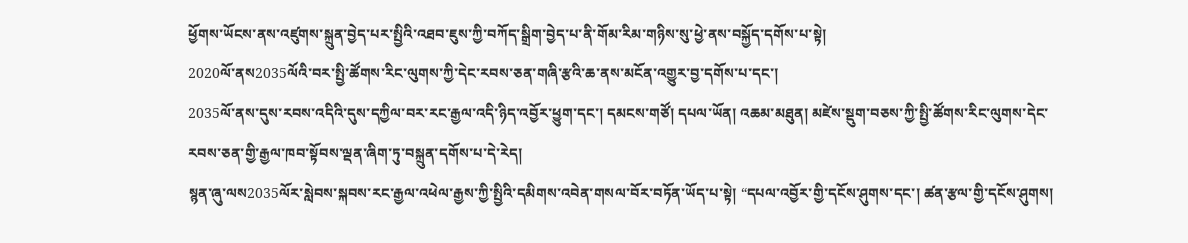ཕྱོགས་ཡོངས་ནས་འཛུགས་སྐྲུན་བྱེད་པར་སྤྱིའི་འཐབ་ཇུས་ཀྱི་བཀོད་སྒྲིག་བྱེད་པ་ནི་གོམ་རིམ་གཉིས་སུ་ཕྱེ་ནས་བསྐྱོད་དགོས་པ་སྟེ།
2020ལོ་ནས2035ལོའི་བར་སྤྱི་ཚོགས་རིང་ལུགས་ཀྱི་དེང་རབས་ཅན་གཞི་རྩའི་ཆ་ནས་མངོན་འགྱུར་བྱ་དགོས་པ་དང་།
2035ལོ་ནས་དུས་རབས་འདིའི་དུས་དཀྱིལ་བར་རང་རྒྱལ་འདི་ཉིད་འབྱོར་ཕྱུག་དང་། དམངས་གཙོ། དཔལ་ཡོན། འཆམ་མཐུན། མཛེས་སྡུག་བཅས་ཀྱི་སྤྱི་ཚོགས་རིང་ལུགས་དེང་རབས་ཅན་གྱི་རྒྱལ་ཁབ་སྟོབས་ལྡན་ཞིག་ཏུ་བསྐྲུན་དགོས་པ་དེ་རེད།
སྙན་ཞུ་ལས2035ལོར་སླེབས་སྐབས་རང་རྒྱལ་འཕེལ་རྒྱས་ཀྱི་སྤྱིའི་དམིགས་འབེན་གསལ་བོར་བཏོན་ཡོད་པ་སྟེ། “དཔལ་འབྱོར་གྱི་དངོས་ཤུགས་དང་། ཚན་རྩལ་གྱི་དངོས་ཤུགས།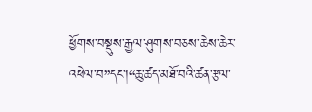ཕྱོགས་བསྡུས་རྒྱལ་ཤུགས་བཅས་ཆེས་ཆེར་འཕེལ་བ”དང་།“ཆུ་ཚད་མཐོ་བའི་ཚན་རྩལ་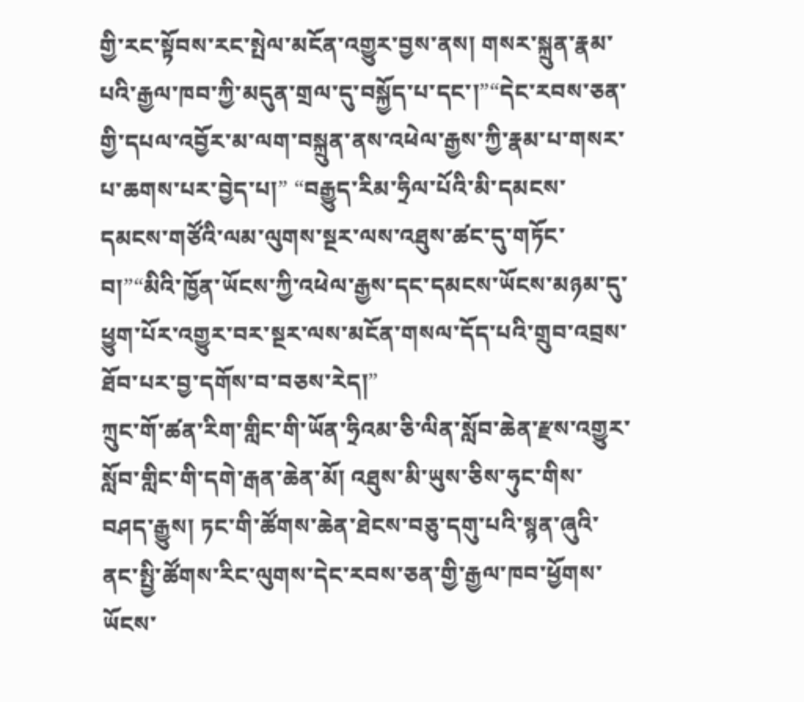གྱི་རང་སྟོབས་རང་སྤེལ་མངོན་འགྱུར་བྱས་ནས། གསར་སྐྲུན་རྣམ་པའི་རྒྱལ་ཁབ་ཀྱི་མདུན་གྲལ་དུ་བསྐྱོད་པ་དང་།”“དེང་རབས་ཅན་གྱི་དཔལ་འབྱོར་མ་ལག་བསྐྲུན་ནས་འཕེལ་རྒྱས་ཀྱི་རྣམ་པ་གསར་པ་ཆགས་པར་བྱེད་པ།” “བརྒྱུད་རིམ་ཧྲིལ་པོའི་མི་དམངས་དམངས་གཙོའི་ལམ་ལུགས་སྔར་ལས་འཐུས་ཚང་དུ་གཏོང་བ།”“མིའི་ཁྱོན་ཡོངས་ཀྱི་འཕེལ་རྒྱས་དང་དམངས་ཡོངས་མཉམ་དུ་ཕྱུག་པོར་འགྱུར་བར་སྔར་ལས་མངོན་གསལ་དོད་པའི་གྲུབ་འབྲས་ཐོབ་པར་བྱ་དགོས་བ་བཅས་རེད།”
ཀྲུང་གོ་ཚན་རིག་གླིང་གི་ཡོན་ཧྲིའམ་ཅི་ལིན་སློབ་ཆེན་རྫས་འགྱུར་སློབ་གླིང་གི་དགེ་རྒན་ཆེན་མོ། འཐུས་མི་ཡུས་ཅིས་ཧུང་གིས་བཤད་རྒྱུས། ཏང་གི་ཚོགས་ཆེན་ཐེངས་བཅུ་དགུ་པའི་སྙན་ཞུའི་ནང་སྤྱི་ཚོགས་རིང་ལུགས་དེང་རབས་ཅན་གྱི་རྒྱལ་ཁབ་ཕྱོགས་ཡོངས་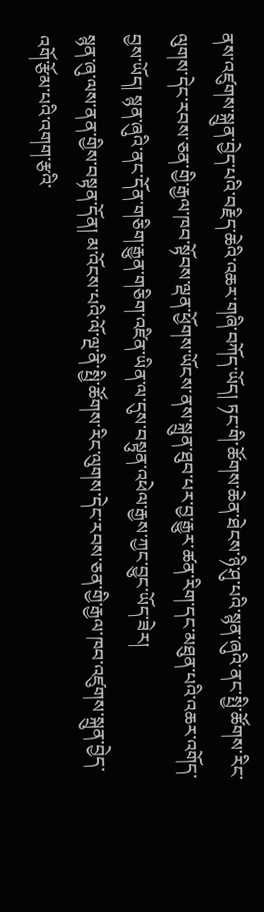ནས་འཛུགས་སྐྲུན་བྱེད་པའི་བརྗིད་ཆེའི་འཆར་གཞི་བཀོད་ཡོད། ཏང་གི་ཚོགས་ཆེན་ཐེངས་ཉི་ཤུ་པའི་སྙན་ཞུའི་ནང་སྤྱི་ཚོགས་རིང་ལུགས་དེང་རབས་ཅན་གྱི་རྒྱལ་ཁབ་སྟོབས་ལྡན་ཕྱོགས་ཡོངས་ནས་སྐྲུན་ཐུབ་པར་བྱ་རྒྱུར་ཚན་རིག་དང་མཐུན་པའི་འཆར་འགོད་བྱས་ཡོད། སྙན་ཞུའི་ནང་དོན་གཅིག་རྒྱུན་གཅིག་འཛིན་ཡིན་ལ་དུས་བསྟུན་འཕེལ་རྒྱས་ཀྱང་བྱུང་ཡོད་ཟེར།
སྙན་ཞུ་ལས་ནན་གྱིས་བསྟན་དོན། མ་འོངས་པའི་ལོ་ལྔ་ནི་སྤྱི་ཚོགས་རིང་ལུགས་དེང་རབས་ཅན་གྱི་རྒྱལ་ཁབ་འཛུགས་སྐྲུན་བྱེད་འགོ་རྩོམ་པའི་འགག་རྩའི་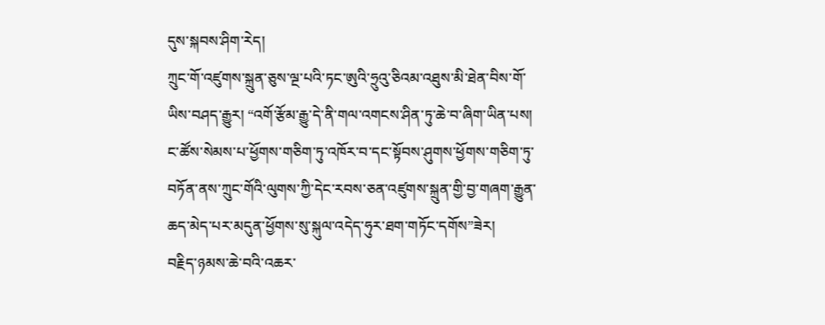དུས་སྐབས་ཤིག་རེད།
ཀྲུང་གོ་འཛུགས་སྐྲུན་ཅུས་ལྔ་པའི་ཏང་ཨུའི་ཧྲུའུ་ཅིའམ་འཐུས་མི་ཐེན་བིས་གོ་ཡིས་བཤད་རྒྱུར། “འགོ་རྩོམ་རྒྱུ་དེ་ནི་གལ་འགངས་ཤིན་ཏུ་ཆེ་བ་ཞིག་ཡིན་པས། ང་ཚོས་སེམས་པ་ཕྱོགས་གཅིག་ཏུ་འཁོར་བ་དང་སྟོབས་ཤུགས་ཕྱོགས་གཅིག་ཏུ་བཏོན་ནས་ཀྲུང་གོའི་ལུགས་ཀྱི་དེང་རབས་ཅན་འཛུགས་སྐྲུན་གྱི་བྱ་གཞག་རྒྱུན་ཆད་མེད་པར་མདུན་ཕྱོགས་སུ་སྐུལ་འདེད་ཧུར་ཐག་གཏོང་དགོས”ཟེར།
བརྗིད་ཉམས་ཆེ་བའི་འཆར་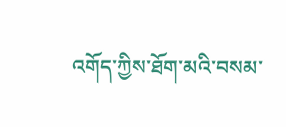འགོད་ཀྱིས་ཐོག་མའི་བསམ་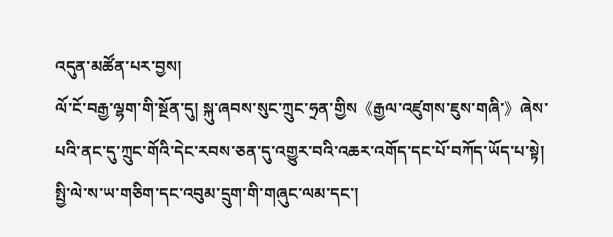འདུན་མཚོན་པར་བྱས།
ལོ་ངོ་བརྒྱ་ལྷག་གི་སྔོན་དུ། སྐུ་ཞབས་སུང་ཀྲུང་ཧྲན་གྱིས《རྒྱལ་འཛུགས་ཇུས་གཞི་》ཞེས་པའི་ནང་དུ་ཀྲུང་གོའི་དེང་རབས་ཅན་དུ་འགྱུར་བའི་འཆར་འགོད་དང་པོ་བཀོད་ཡོད་པ་སྟེ། སྤྱི་ལེ་ས་ཡ་གཅིག་དང་འབུམ་དྲུག་གི་གཞུང་ལམ་དང་།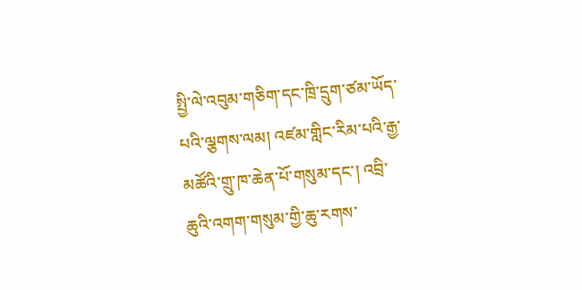སྤྱི་ལེ་འབུམ་གཅིག་དང་ཁྲི་དྲུག་ཙམ་ཡོད་པའི་ལྕགས་ལམ། འཛམ་གླིང་རིམ་པའི་རྒྱ་མཚོའི་གྲུ་ཁ་ཆེན་པོ་གསུམ་དང་། འབྲི་ཆུའི་འགག་གསུམ་གྱི་ཆུ་རགས་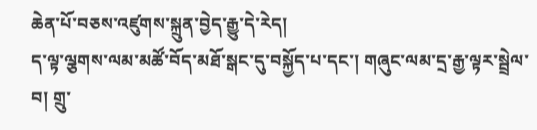ཆེན་པོ་བཅས་འཛུགས་སྐྲུན་བྱེད་རྒྱུ་དེ་རེད།
ད་ལྟ་ལྕགས་ལམ་མཚོ་བོད་མཐོ་སྒང་དུ་བསྐྱོད་པ་དང་། གཞུང་ལམ་དྲ་རྒྱ་ལྟར་སྦྲེལ་བ། གྲུ་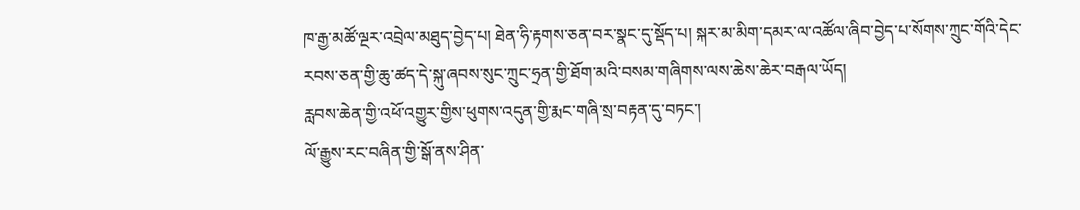ཁ་རྒྱ་མཚོ་ལྔར་འབྲེལ་མཐུད་བྱེད་པ། ཐེན་ཧི་རྟགས་ཅན་བར་སྣང་དུ་སྡོད་པ། སྐར་མ་མིག་དམར་ལ་འཚོལ་ཞིབ་བྱེད་པ་སོགས་ཀྲུང་གོའི་དེང་རབས་ཅན་གྱི་ཆུ་ཚད་དེ་སྐུ་ཞབས་སུང་ཀྲུང་ཧྲན་གྱི་ཐོག་མའི་བསམ་གཞིགས་ལས་ཆེས་ཆེར་བརྒལ་ཡོད།
རླབས་ཆེན་གྱི་འཕོ་འགྱུར་གྱིས་ཕུགས་འདུན་གྱི་རྨང་གཞི་སྲ་བརྟན་དུ་བཏང་།
ལོ་རྒྱུས་རང་བཞིན་གྱི་སྒོ་ནས་ཤིན་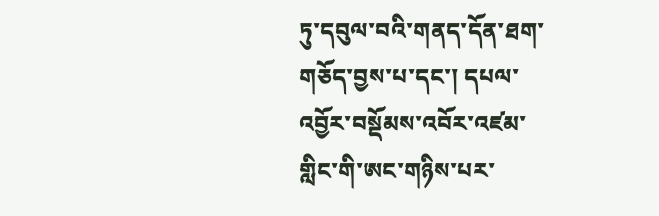ཏུ་དབུལ་བའི་གནད་དོན་ཐག་གཅོད་བྱས་པ་དང་། དཔལ་འབྱོར་བསྡོམས་འབོར་འཛམ་གླིང་གི་ཨང་གཉིས་པར་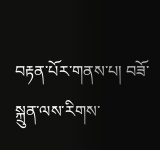བརྟན་པོར་གནས་པ། བཟོ་སྐྲུན་ལས་རིགས་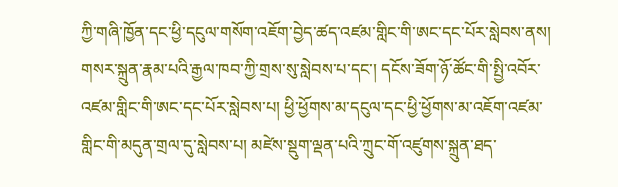ཀྱི་གཞི་ཁྱོན་དང་ཕྱི་དངུལ་གསོག་འཇོག་བྱེད་ཚད་འཛམ་གླིང་གི་ཨང་དང་པོར་སླེབས་ནས། གསར་སྐྲུན་རྣམ་པའི་རྒྱལ་ཁབ་ཀྱི་གྲས་སུ་སླེབས་པ་དང་། དངོས་ཟོག་ཉོ་ཚོང་གི་སྤྱི་འབོར་འཛམ་གླིང་གི་ཨང་དང་པོར་སླེབས་པ། ཕྱི་ཕྱོགས་མ་དངུལ་དང་ཕྱི་ཕྱོགས་མ་འཇོག་འཛམ་གླིང་གི་མདུན་གྲལ་དུ་སླེབས་པ། མཛེས་སྡུག་ལྡན་པའི་ཀྲུང་གོ་འཛུགས་སྐྲུན་ཐད་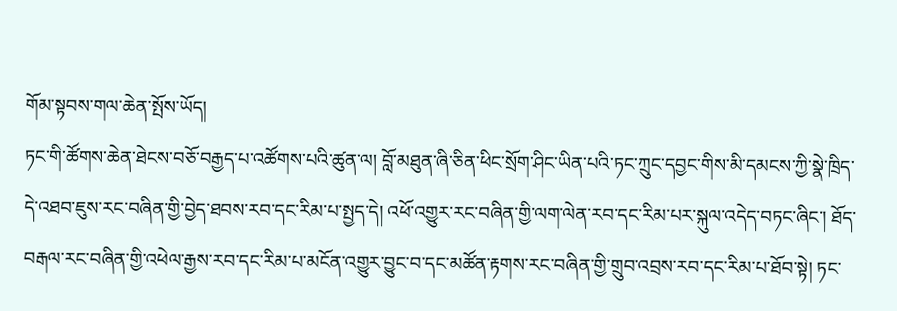གོམ་སྟབས་གལ་ཆེན་སྤོས་ཡོད།
ཏང་གི་ཚོགས་ཆེན་ཐེངས་བཅོ་བརྒྱད་པ་འཚོགས་པའི་ཚུན་ལ། བློ་མཐུན་ཞི་ཅིན་ཕིང་སྲོག་ཤིང་ཡིན་པའི་ཏང་ཀྲུང་དབྱང་གིས་མི་དམངས་ཀྱི་སྣེ་ཁྲིད་དེ་འཐབ་ཇུས་རང་བཞིན་གྱི་བྱེད་ཐབས་རབ་དང་རིམ་པ་སྤྱད་དེ། འཕོ་འགྱུར་རང་བཞིན་གྱི་ལག་ལེན་རབ་དང་རིམ་པར་སྐུལ་འདེད་བཏང་ཞིང་། ཐོད་བརྒལ་རང་བཞིན་གྱི་འཕེལ་རྒྱས་རབ་དང་རིམ་པ་མངོན་འགྱུར་བྱུང་བ་དང་མཚོན་རྟགས་རང་བཞིན་གྱི་གྲུབ་འབྲས་རབ་དང་རིམ་པ་ཐོབ་སྟེ། ཏང་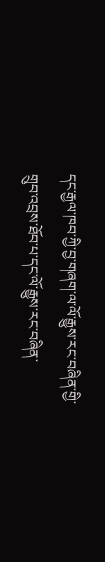དང་རྒྱལ་ཁབ་ཀྱི་བྱ་གཞག་ལ་ལོ་རྒྱུས་རང་བཞིན་གྱི་གྲུབ་འབྲས་ཐོབ་པ་དང་ལོ་རྒྱུས་རང་བཞིན་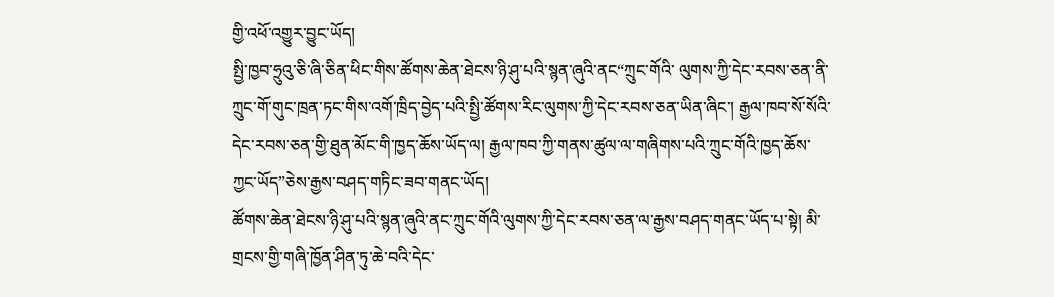གྱི་འཕོ་འགྱུར་བྱུང་ཡོད།
སྤྱི་ཁྱབ་ཧྲུའུ་ཅི་ཞི་ཅིན་ཕིང་གིས་ཚོགས་ཆེན་ཐེངས་ཉི་ཤུ་པའི་སྙན་ཞུའི་ནང“ཀྲུང་གོའི་ ལུགས་ཀྱི་དེང་རབས་ཅན་ནི་ཀྲུང་གོ་གུང་ཁྲན་ཏང་གིས་འགོ་ཁྲིད་བྱེད་པའི་སྤྱི་ཚོགས་རིང་ལུགས་ཀྱི་དེང་རབས་ཅན་ཡིན་ཞིང་། རྒྱལ་ཁབ་སོ་སོའི་དེང་རབས་ཅན་གྱི་ཐུན་མོང་གི་ཁྱད་ཆོས་ཡོད་ལ། རྒྱལ་ཁབ་ཀྱི་གནས་ཚུལ་ལ་གཞིགས་པའི་ཀྲུང་གོའི་ཁྱད་ཆོས་ཀྱང་ཡོད”ཅེས་རྒྱས་བཤད་གཏིང་ཟབ་གནང་ཡོད།
ཚོགས་ཆེན་ཐེངས་ཉི་ཤུ་པའི་སྙན་ཞུའི་ནང་ཀྲུང་གོའི་ལུགས་ཀྱི་དེང་རབས་ཅན་ལ་རྒྱས་བཤད་གནང་ཡོད་པ་སྟེ། མི་གྲངས་གྱི་གཞི་ཁྱོན་ཤིན་ཏུ་ཆེ་བའི་དེང་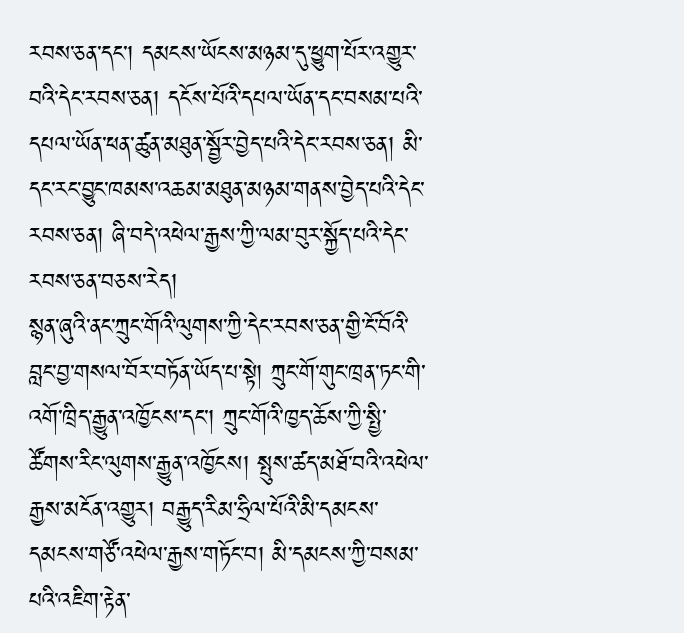རབས་ཅན་དང་། དམངས་ཡོངས་མཉམ་དུ་ཕྱུག་པོར་འགྱུར་བའི་དེང་རབས་ཅན། དངོས་པོའི་དཔལ་ཡོན་དང་བསམ་པའི་དཔལ་ཡོན་ཕན་ཚུན་མཐུན་སྦྱོར་བྱེད་པའི་དེང་རབས་ཅན། མི་དང་རང་བྱུང་ཁམས་འཆམ་མཐུན་མཉམ་གནས་བྱེད་པའི་དེང་རབས་ཅན། ཞི་བདེ་འཕེལ་རྒྱས་ཀྱི་ལམ་བུར་སྐྱོད་པའི་དེང་རབས་ཅན་བཅས་རེད།
སྙན་ཞུའི་ནང་ཀྲུང་གོའི་ལུགས་ཀྱི་དེང་རབས་ཅན་གྱི་ངོ་བོའི་བླང་བྱ་གསལ་བོར་བཏོན་ཡོད་པ་སྟེ། ཀྲུང་གོ་གུང་ཁྲན་ཏང་གི་འགོ་ཁྲིད་རྒྱུན་འཁྱོངས་དང་། ཀྲུང་གོའི་ཁྱད་ཆོས་ཀྱི་སྤྱི་ཚོགས་རིང་ལུགས་རྒྱུན་འཁྱོངས། སྤུས་ཚད་མཐོ་བའི་འཕེལ་རྒྱས་མངོན་འགྱུར། བརྒྱུད་རིམ་ཧྲིལ་པོའི་མི་དམངས་དམངས་གཙོ་འཕེལ་རྒྱས་གཏོང་བ། མི་དམངས་ཀྱི་བསམ་པའི་འཇིག་རྟེན་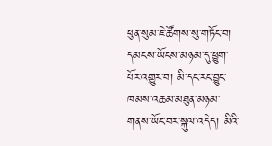ཕུན་སུམ་ཇེ་ཚོགས་སུ་གཏོང་བ། དམངས་ཡོངས་མཉམ་དུ་ཕྱུག་པོར་འགྱུར་བ། མི་དང་རང་བྱུང་ཁམས་འཆམ་མཐུན་མཉམ་གནས་ཡོང་བར་སྐུལ་འདེད། མིའི་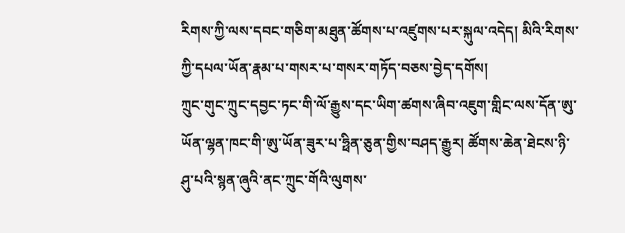རིགས་ཀྱི་ལས་དབང་གཅིག་མཐུན་ཚོགས་པ་འཛུགས་པར་སྐུལ་འདེད། མིའི་རིགས་ཀྱི་དཔལ་ཡོན་རྣམ་པ་གསར་པ་གསར་གཏོད་བཅས་བྱེད་དགོས།
ཀྲུང་གུང་ཀྲུང་དབྱང་ཏང་གི་ལོ་རྒྱུས་དང་ཡིག་ཚགས་ཞིབ་འཇུག་གླིང་ལས་དོན་ཨུ་ཡོན་ལྷན་ཁང་གི་ཨུ་ཡོན་ཟུར་པ་ཧྥིན་ཅུན་གྱིས་བཤད་རྒྱུར། ཚོགས་ཆེན་ཐེངས་ཉི་ཤུ་པའི་སྙན་ཞུའི་ནང་ཀྲུང་གོའི་ལུགས་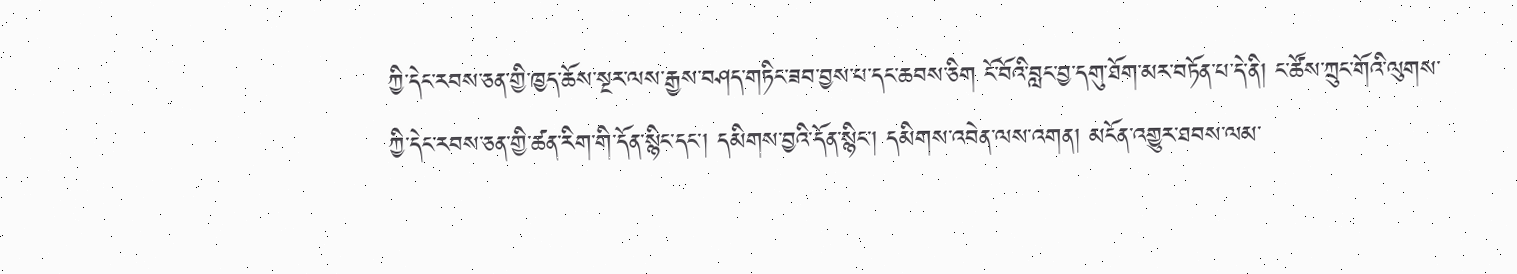ཀྱི་དེང་རབས་ཅན་གྱི་ཁྱད་ཆོས་སྔར་ལས་རྒྱས་བཤད་གཏིང་ཟབ་བྱས་པ་དང་ཆབས་ཅིག ངོ་བོའི་བླང་བྱ་དགུ་ཐོག་མར་བཏོན་པ་དེ་ནི། ང་ཚོས་ཀྲུང་གོའི་ལུགས་ཀྱི་དེང་རབས་ཅན་གྱི་ཚན་རིག་གི་དོན་སྙིང་དང་། དམིགས་བྱའི་དོན་སྙིང་། དམིགས་འབེན་ལས་འགན། མངོན་འགྱུར་ཐབས་ལམ་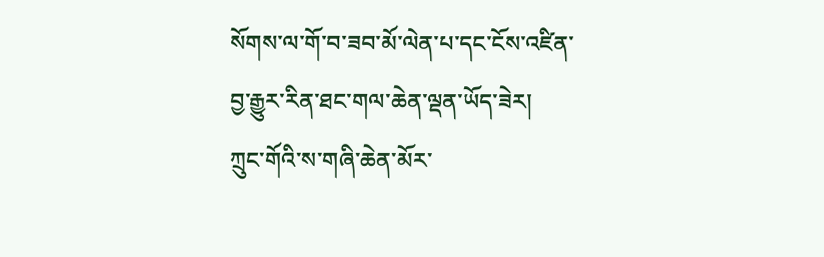སོགས་ལ་གོ་བ་ཟབ་མོ་ལེན་པ་དང་ངོས་འཛིན་བྱ་རྒྱུར་རིན་ཐང་གལ་ཆེན་ལྡན་ཡོད་ཟེར།
ཀྲུང་གོའི་ས་གཞི་ཆེན་མོར་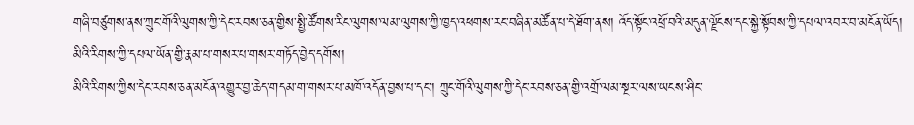གཞི་བཙུགས་ནས་ཀྲུང་གོའི་ལུགས་ཀྱི་དེང་རབས་ཅན་གྱིས་སྤྱི་ཚོགས་རིང་ལུགས་ལམ་ལུགས་ཀྱི་ཁྱད་འཕགས་རང་བཞིན་མཚོན་པ་དེ་ཐོག་ནས། འོད་སྟོང་འཕྲོ་བའི་མདུན་ལྗོངས་དང་སྐྱེ་སྟོབས་ཀྱི་དཔལ་འབར་བ་མངོན་ཡོད།
མིའི་རིགས་ཀྱི་དཔལ་ཡོན་གྱི་རྣམ་པ་གསར་པ་གསར་གཏོད་བྱེད་དགོས།
མིའི་རིགས་ཀྱིས་དེང་རབས་ཅན་མངོན་འགྱུར་བྱ་ཆེད་གདམ་ག་གསར་པ་མཁོ་འདོན་བྱས་པ་དང་། ཀྲུང་གོའི་ལུགས་ཀྱི་དེང་རབས་ཅན་གྱི་འགྲོ་ལམ་སྔར་ལས་ཡངས་ཤིང་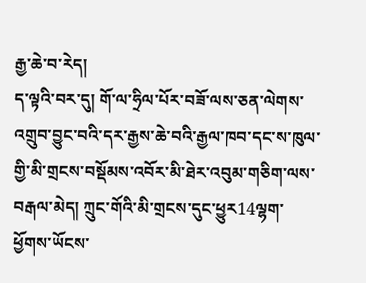རྒྱ་ཆེ་བ་རེད།
ད་ལྟའི་བར་དུ། གོ་ལ་ཧྲིལ་པོར་བཟོ་ལས་ཅན་ལེགས་འགྲུབ་བྱུང་བའི་དར་རྒྱས་ཆེ་བའི་རྒྱལ་ཁབ་དང་ས་ཁུལ་གྱི་མི་གྲངས་བསྡོམས་འབོར་མི་ཐེར་འབུམ་གཅིག་ལས་བརྒལ་མེད། ཀྲུང་གོའི་མི་གྲངས་དུང་ཕྱུར14ལྷག་ཕྱོགས་ཡོངས་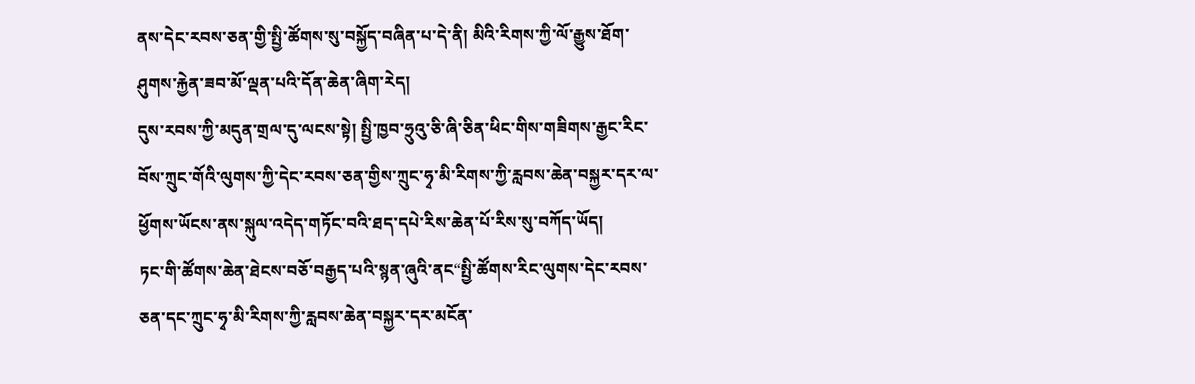ནས་དེང་རབས་ཅན་གྱི་སྤྱི་ཚོགས་སུ་བསྐྱོད་བཞིན་པ་དེ་ནི། མིའི་རིགས་ཀྱི་ལོ་རྒྱུས་ཐོག་ཤུགས་རྐྱེན་ཟབ་མོ་ལྡན་པའི་དོན་ཆེན་ཞིག་རེད།
དུས་རབས་ཀྱི་མདུན་གྲལ་དུ་ལངས་སྟེ། སྤྱི་ཁྱབ་ཧྲུའུ་ཅི་ཞི་ཅིན་ཕིང་གིས་གཟིགས་རྒྱང་རིང་བོས་ཀྲུང་གོའི་ལུགས་ཀྱི་དེང་རབས་ཅན་གྱིས་ཀྲུང་ཧྭ་མི་རིགས་ཀྱི་རླབས་ཆེན་བསྐྱར་དར་ལ་ཕྱོགས་ཡོངས་ནས་སྐུལ་འདེད་གཏོང་བའི་ཐད་དཔེ་རིས་ཆེན་པོ་རིས་སུ་བཀོད་ཡོད།
ཏང་གི་ཚོགས་ཆེན་ཐེངས་བཅོ་བརྒྱད་པའི་སྙན་ཞུའི་ནང“སྤྱི་ཚོགས་རིང་ལུགས་དེང་རབས་ཅན་དང་ཀྲུང་ཧྭ་མི་རིགས་ཀྱི་རླབས་ཆེན་བསྐྱར་དར་མངོན་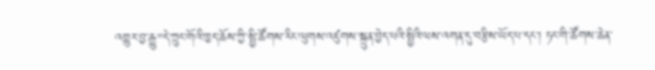འགྱུར་བྱ་རྒྱུ”དེ་ཀྲུང་གོའི་ཁྱད་ཆོས་ཀྱི་སྤྱི་ཚོགས་རིང་ལུགས་འཛུགས་སྐྲུན་བྱེད་པའི་སྤྱིའི་ལས་འགན་དུ་བརྩིས་ཡོད་པ་དང་། ཏང་གི་ཚོགས་ཆེན་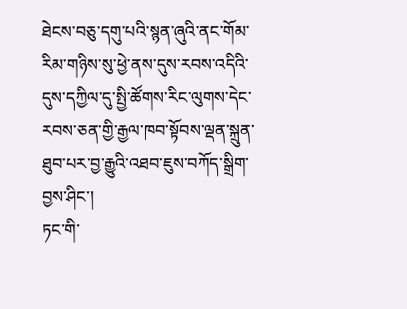ཐེངས་བཅུ་དགུ་པའི་སྙན་ཞུའི་ནང་གོམ་རིམ་གཉིས་སུ་ཕྱེ་ནས་དུས་རབས་འདིའི་དུས་དཀྱིལ་དུ་སྤྱི་ཚོགས་རིང་ལུགས་དེང་རབས་ཅན་གྱི་རྒྱལ་ཁབ་སྟོབས་ལྡན་སྐྲུན་ཐུབ་པར་བྱ་རྒྱུའི་འཐབ་ཇུས་བཀོད་སྒྲིག་བྱས་ཤིང་།
ཏང་གི་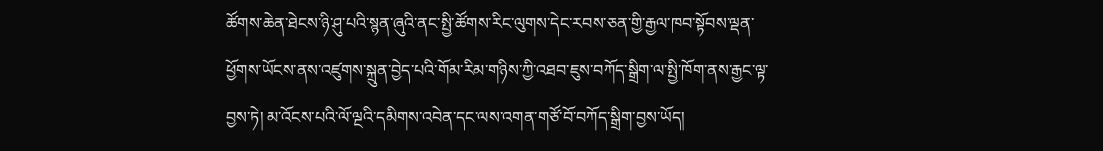ཚོགས་ཆེན་ཐེངས་ཉི་ཤུ་པའི་སྙན་ཞུའི་ནང་སྤྱི་ཚོགས་རིང་ལུགས་དེང་རབས་ཅན་གྱི་རྒྱལ་ཁབ་སྟོབས་ལྡན་ཕྱོགས་ཡོངས་ནས་འཛུགས་སྐྲུན་བྱེད་པའི་གོམ་རིམ་གཉིས་ཀྱི་འཐབ་ཇུས་བཀོད་སྒྲིག་ལ་སྤྱི་ཁོག་ནས་རྒྱང་ལྟ་བྱས་ཏེ། མ་འོངས་པའི་ལོ་ལྔའི་དམིགས་འབེན་དང་ལས་འགན་གཙོ་བོ་བཀོད་སྒྲིག་བྱས་ཡོད།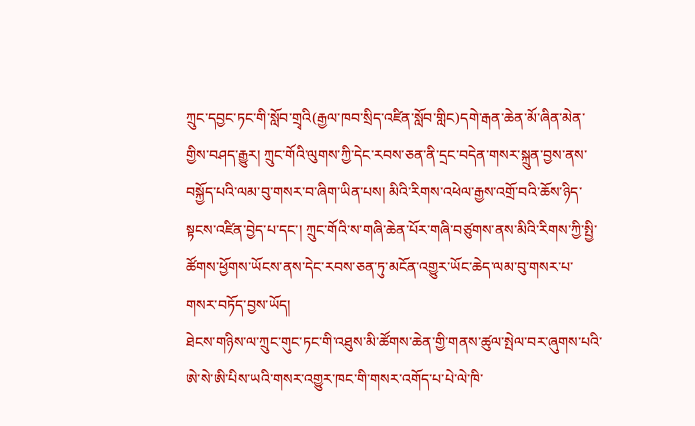ཀྲུང་དབྱང་ཏང་གི་སློབ་གྲྭའི(རྒྱལ་ཁབ་སྲིད་འཛིན་སློབ་གླིང)དགེ་རྒན་ཆེན་མོ་ཞིན་མེན་གྱིས་བཤད་རྒྱུར། ཀྲུང་གོའི་ལུགས་ཀྱི་དེང་རབས་ཅན་ནི་དྲང་བདེན་གསར་སྐྲུན་བྱས་ནས་བསྐྱོད་པའི་ལམ་བུ་གསར་བ་ཞིག་ཡིན་པས། མིའི་རིགས་འཕེལ་རྒྱས་འགྲོ་བའི་ཆོས་ཉིད་སྟངས་འཛིན་བྱེད་པ་དང་། ཀྲུང་གོའི་ས་གཞི་ཆེན་པོར་གཞི་བཙུགས་ནས་མིའི་རིགས་ཀྱི་སྤྱི་ཚོགས་ཕྱོགས་ཡོངས་ནས་དེང་རབས་ཅན་ཏུ་མངོན་འགྱུར་ཡོང་ཆེད་ལམ་བུ་གསར་པ་གསར་བཏོད་བྱས་ཡོད།
ཐེངས་གཉིས་ལ་ཀྲུང་གུང་ཏང་གི་འཐུས་མི་ཚོགས་ཆེན་གྱི་གནས་ཚུལ་སྤེལ་བར་ཞུགས་པའི་ཨེ་སེ་ཨི་པིས་ཡའི་གསར་འགྱུར་ཁང་གི་གསར་འགོད་པ་པེ་ལེ་ཁི་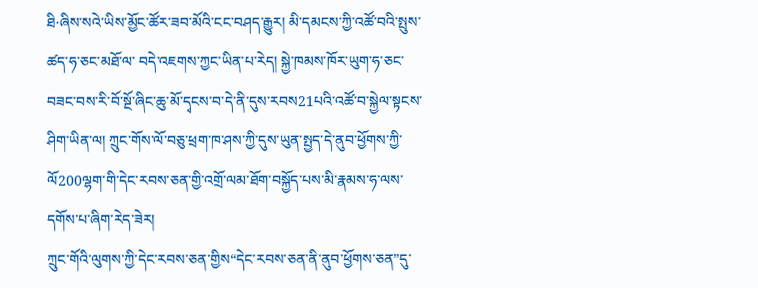ཐི·ཞིས་སའེ་ཡིས་མྱོང་ཚོར་ཟབ་མོའི་ངང་བཤད་རྒྱུར། མི་དམངས་ཀྱི་འཚོ་བའི་སྤུས་ཚད་ཧ་ཅང་མཐོ་ལ་ བདེ་འཇགས་ཀྱང་ཡིན་པ་རེད། སྐྱེ་ཁམས་ཁོར་ཡུག་ཧ་ཅང་བཟང་བས་རི་བོ་སྔོ་ཞིང་ཆུ་མོ་དྭངས་བ་དེ་ནི་དུས་རབས21པའི་འཚོ་བ་སྐྱེལ་སྟངས་ཤིག་ཡིན་ལ། ཀྲུང་གོས་ལོ་བཅུ་ཕྲག་ཁ་ཤས་ཀྱི་དུས་ཡུན་སྤྱད་དེ་ནུབ་ཕྱོགས་ཀྱི་ལོ200ལྷག་གི་དེང་རབས་ཅན་གྱི་འགྲོ་ལམ་ཐོག་བསྐྱོད་པས་མི་རྣམས་ཧ་ལས་དགོས་པ་ཞིག་རེད་ཟེར།
ཀྲུང་གོའི་ལུགས་ཀྱི་དེང་རབས་ཅན་གྱིས“དེང་རབས་ཅན་ནི་ནུབ་ཕྱོགས་ཅན”དུ་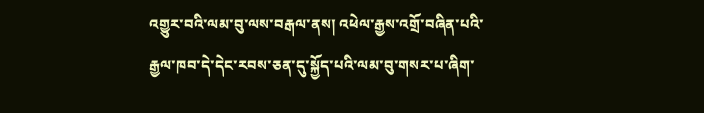འགྱུར་བའི་ལམ་བུ་ལས་བརྒལ་ནས། འཕེལ་རྒྱས་འགྲོ་བཞིན་པའི་རྒྱལ་ཁབ་དེ་དེང་རབས་ཅན་དུ་སྐྱོད་པའི་ལམ་བུ་གསར་པ་ཞིག་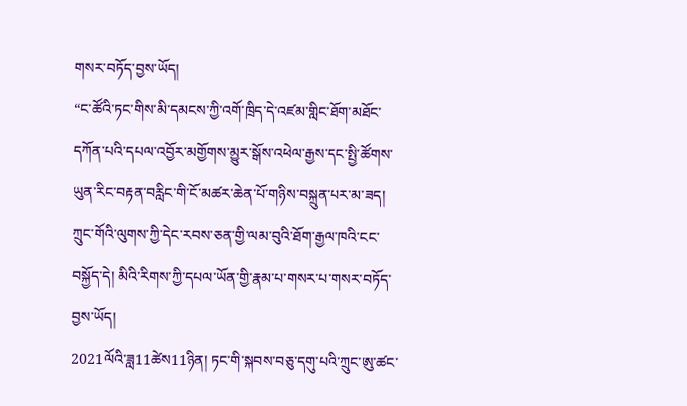གསར་བཏོད་བྱས་ཡོད།
“ང་ཚོའི་ཏང་གིས་མི་དམངས་ཀྱི་འགོ་ཁྲིད་དེ་འཛམ་གླིང་ཐོག་མཐོང་དཀོན་པའི་དཔལ་འབྱོར་མགྱོགས་མྱུར་སྒོས་འཕེལ་རྒྱས་དང་སྤྱི་ཚོགས་ཡུན་རིང་བརྟན་བརླིང་གི་ངོ་མཚར་ཆེན་པོ་གཉིས་བསྐྲུན་པར་མ་ཟད། ཀྲུང་གོའི་ལུགས་ཀྱི་དེང་རབས་ཅན་གྱི་ལམ་བུའི་ཐོག་རྒྱལ་ཁའི་ངང་བསྐྱོད་དེ། མིའི་རིགས་ཀྱི་དཔལ་ཡོན་གྱི་རྣམ་པ་གསར་པ་གསར་བཏོད་བྱས་ཡོད།
2021ལོའི་ཟླ11ཚེས11ཉིན། ཏང་གི་སྐབས་བཅུ་དགུ་པའི་ཀྲུང་ཨུ་ཚང་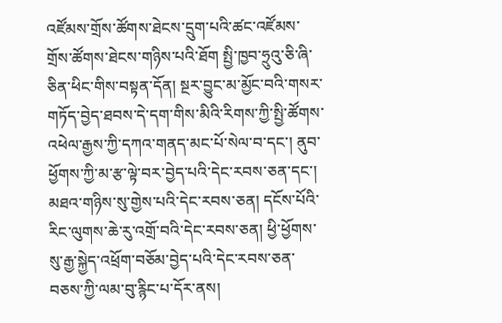འཛོམས་གྲོས་ཚོགས་ཐེངས་དྲུག་པའི་ཚང་འཛོམས་གྲོས་ཚོགས་ཐེངས་གཉིས་པའི་ཐོག སྤྱི་ཁྱབ་ཧྲུའུ་ཅི་ཞི་ཅིན་ཕིང་གིས་བསྟན་དོན། སྔར་བྱུང་མ་མྱོང་བའི་གསར་གཏོད་བྱེད་ཐབས་དེ་དག་གིས་མིའི་རིགས་ཀྱི་སྤྱི་ཚོགས་འཕེལ་རྒྱས་ཀྱི་དཀའ་གནད་མང་པོ་སེལ་བ་དང་། ནུབ་ཕྱོགས་ཀྱི་མ་རྩ་ལྟེ་བར་བྱེད་པའི་དེང་རབས་ཅན་དང་། མཐའ་གཉིས་སུ་གྱེས་པའི་དེང་རབས་ཅན། དངོས་པོའི་རིང་ལུགས་ཆེ་རུ་འགྲོ་བའི་དེང་རབས་ཅན། ཕྱི་ཕྱོགས་སུ་རྒྱ་སྐྱེད་འཕྲོག་བཅོམ་བྱེད་པའི་དེང་རབས་ཅན་བཅས་ཀྱི་ལམ་བུ་རྙིང་པ་དོར་ནས།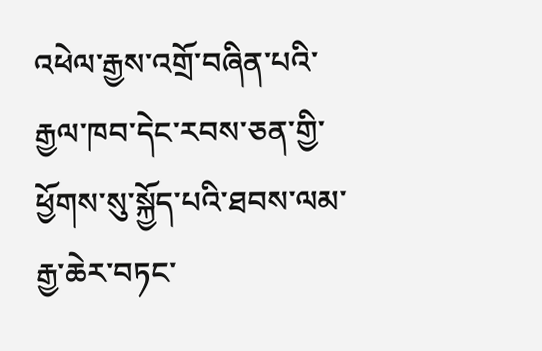འཕེལ་རྒྱས་འགྲོ་བཞིན་པའི་རྒྱལ་ཁབ་དེང་རབས་ཅན་གྱི་ཕྱོགས་སུ་སྐྱོད་པའི་ཐབས་ལམ་རྒྱ་ཆེར་བཏང་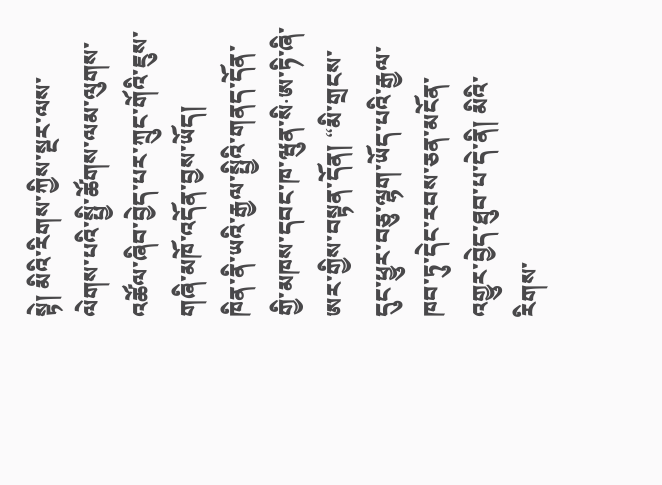སྟེ། མིའི་རིགས་ཀྱིས་སྔར་ལས་ལེགས་པའི་སྤྱི་ཚོགས་ལམ་ལུགས་འཚོལ་ཞིབ་བྱེད་པར་ཀྲུང་གོའི་ཇུས་གཞི་མཁོ་འདོན་བྱས་ཡོད།
ཁིན་ནི་ཡའི་རྒྱལ་སྤྱིའི་གནད་དོན་གྱི་མཁས་དབང་ཁ་ཝུན་སི·ཨ་ཏི་ཞི་ཨར་གྱིས་བསྟན་དོན། “མི་གྲངས་དུང་ཕྱུར་བཅུ་ལྷག་ཡོད་པའི་རྒྱལ་ཁབ་ཏུ་དེང་རབས་ཅན་མངོན་འགྱུར་བྱེད་ཐུབ་པ་དེ་ནི། མིའི་རིགས་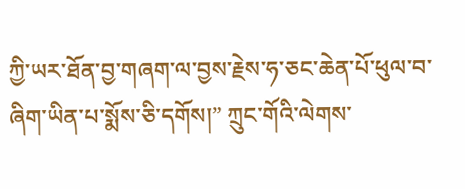ཀྱི་ཡར་ཐོན་བྱ་གཞག་ལ་བྱས་རྗེས་ཧ་ཅང་ཆེན་པོ་ཕུལ་བ་ཞིག་ཡིན་པ་སྨོས་ཅི་དགོས།” ཀྲུང་གོའི་ལེགས་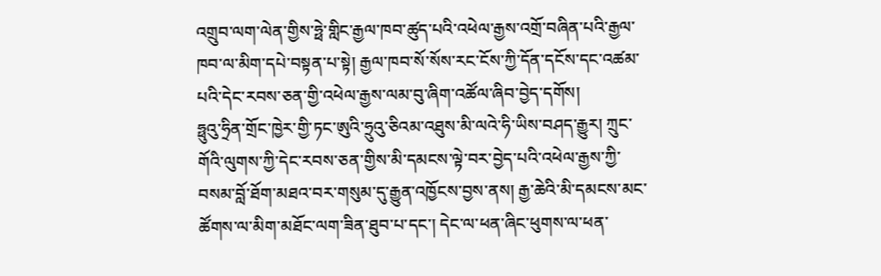འགྲུབ་ལག་ལེན་གྱིས་ཧྥེ་གླིང་རྒྱལ་ཁབ་ཚུད་པའི་འཕེལ་རྒྱས་འགྲོ་བཞིན་པའི་རྒྱལ་ཁབ་ལ་མིག་དཔེ་བསྟན་པ་སྟེ། རྒྱལ་ཁབ་སོ་སོས་རང་ངོས་ཀྱི་དོན་དངོས་དང་འཚམ་པའི་དེང་རབས་ཅན་གྱི་འཕེལ་རྒྱས་ལམ་བུ་ཞིག་འཚོལ་ཞིབ་བྱེད་དགོས།
ཧྥུའུ་ཧྲིན་གྲོང་ཁྱེར་གྱི་ཏང་ཨུའི་ཧྲུའུ་ཅིའམ་འཐུས་མི་ལའེ་ཧི་ཡིས་བཤད་རྒྱུར། ཀྲུང་གོའི་ལུགས་ཀྱི་དེང་རབས་ཅན་གྱིས་མི་དམངས་ལྟེ་བར་བྱེད་པའི་འཕེལ་རྒྱས་ཀྱི་བསམ་བློ་ཐོག་མཐའ་བར་གསུམ་དུ་རྒྱུན་འཁྱོངས་བྱས་ནས། རྒྱ་ཆེའི་མི་དམངས་མང་ཚོགས་ལ་མིག་མཐོང་ལག་ཟིན་ཐུབ་པ་དང་། དེང་ལ་ཕན་ཞིང་ཕུགས་ལ་ཕན་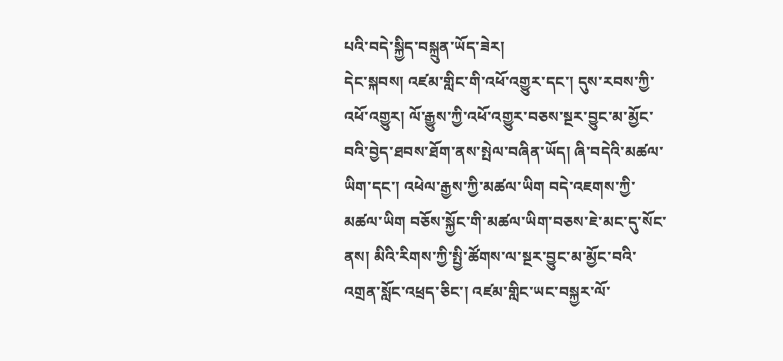པའི་བདེ་སྐྱིད་བསྐྲུན་ཡོད་ཟེར།
དེང་སྐབས། འཛམ་གླིང་གི་འཕོ་འགྱུར་དང་། དུས་རབས་ཀྱི་འཕོ་འགྱུར། ལོ་རྒྱུས་ཀྱི་འཕོ་འགྱུར་བཅས་སྔར་བྱུང་མ་མྱོང་བའི་བྱེད་ཐབས་ཐོག་ནས་སྤེལ་བཞིན་ཡོད། ཞི་བདེའི་མཚལ་ཡིག་དང་། འཕེལ་རྒྱས་ཀྱི་མཚལ་ཡིག བདེ་འཇགས་ཀྱི་མཚལ་ཡིག བཅོས་སྐྱོང་གི་མཚལ་ཡིག་བཅས་ཇེ་མང་དུ་སོང་ནས། མིའི་རིགས་ཀྱི་སྤྱི་ཚོགས་ལ་སྔར་བྱུང་མ་མྱོང་བའི་འགྲན་སློང་འཕྲད་ཅིང་། འཛམ་གླིང་ཡང་བསྐྱར་ལོ་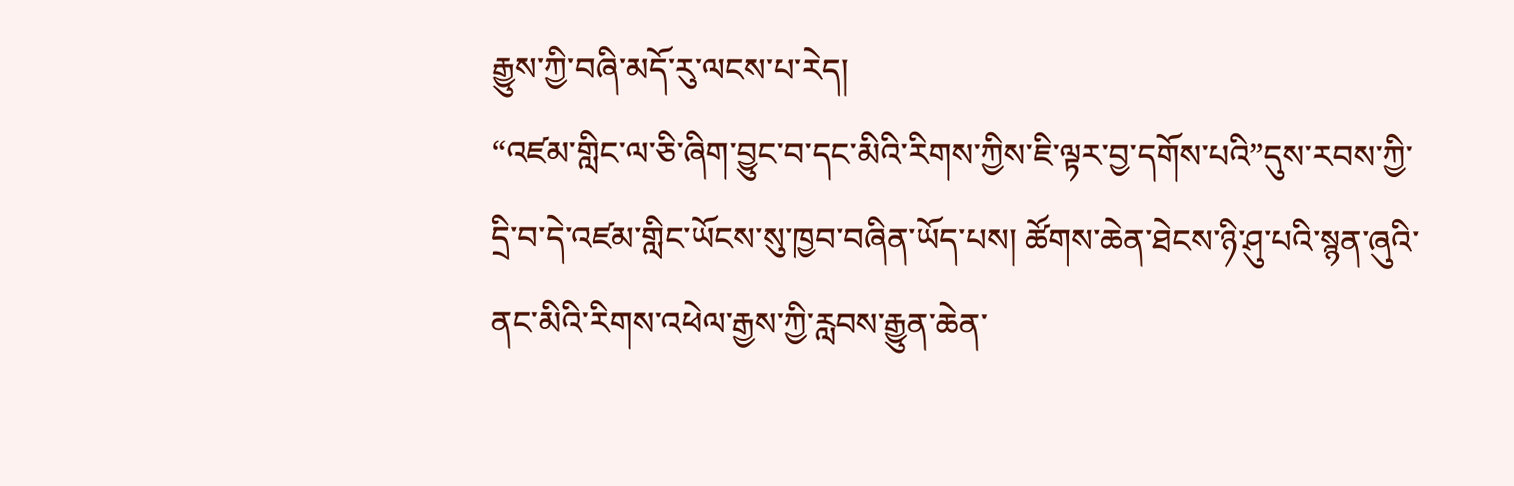རྒྱུས་ཀྱི་བཞི་མདོ་རུ་ལངས་པ་རེད།
“འཛམ་གླིང་ལ་ཅི་ཞིག་བྱུང་བ་དང་མིའི་རིགས་ཀྱིས་ཇི་ལྟར་བྱ་དགོས་པའི”དུས་རབས་ཀྱི་དྲི་བ་དེ་འཛམ་གླིང་ཡོངས་སུ་ཁྱབ་བཞིན་ཡོད་པས། ཚོགས་ཆེན་ཐེངས་ཉི་ཤུ་པའི་སྙན་ཞུའི་ནང་མིའི་རིགས་འཕེལ་རྒྱས་ཀྱི་རླབས་རྒྱུན་ཆེན་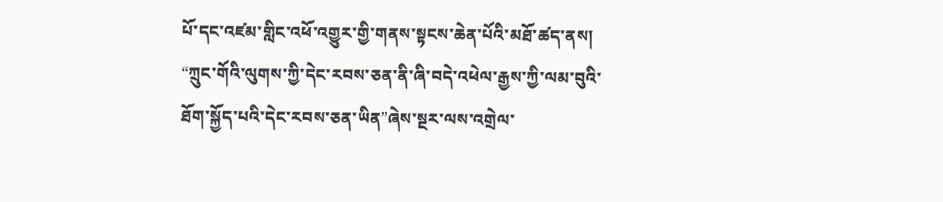པོ་དང་འཛམ་གླིང་འཕོ་འགྱུར་གྱི་གནས་སྟངས་ཆེན་པོའི་མཐོ་ཚད་ནས། “ཀྲུང་གོའི་ལུགས་ཀྱི་དེང་རབས་ཅན་ནི་ཞི་བདེ་འཕེལ་རྒྱས་ཀྱི་ལམ་བུའི་ཐོག་སྐྱོད་པའི་དེང་རབས་ཅན་ཡིན”ཞེས་སྔར་ལས་འགྲེལ་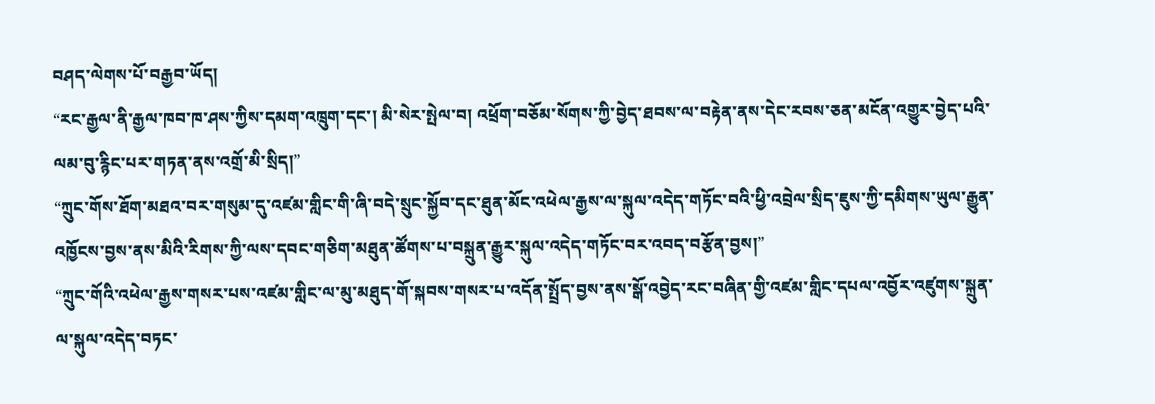བཤད་ལེགས་པོ་བརྒྱབ་ཡོད།
“རང་རྒྱལ་ནི་རྒྱལ་ཁབ་ཁ་ཤས་ཀྱིས་དམག་འཁྲུག་དང་། མི་སེར་སྤེལ་བ། འཕྲོག་བཅོམ་སོགས་ཀྱི་བྱེད་ཐབས་ལ་བརྟེན་ནས་དེང་རབས་ཅན་མངོན་འགྱུར་བྱེད་པའི་ལམ་བུ་རྙིང་པར་གཏན་ནས་འགྲོ་མི་སྲིད།”
“ཀྲུང་གོས་ཐོག་མཐའ་བར་གསུམ་དུ་འཛམ་གླིང་གི་ཞི་བདེ་སྲུང་སྐྱོབ་དང་ཐུན་མོང་འཕེལ་རྒྱས་ལ་སྐུལ་འདེད་གཏོང་བའི་ཕྱི་འབྲེལ་སྲིད་ཇུས་ཀྱི་དམིགས་ཡུལ་རྒྱུན་འཁྱོངས་བྱས་ནས་མིའི་རིགས་ཀྱི་ལས་དབང་གཅིག་མཐུན་ཚོགས་པ་བསྐྲུན་རྒྱུར་སྐུལ་འདེད་གཏོང་བར་འབད་བརྩོན་བྱས།”
“ཀྲུང་གོའི་འཕེལ་རྒྱས་གསར་པས་འཛམ་གླིང་ལ་མུ་མཐུད་གོ་སྐབས་གསར་པ་འདོན་སྤྲོད་བྱས་ནས་སྒོ་འབྱེད་རང་བཞིན་གྱི་འཛམ་གླིང་དཔལ་འབྱོར་འཛུགས་སྐྲུན་ལ་སྐུལ་འདེད་བཏང་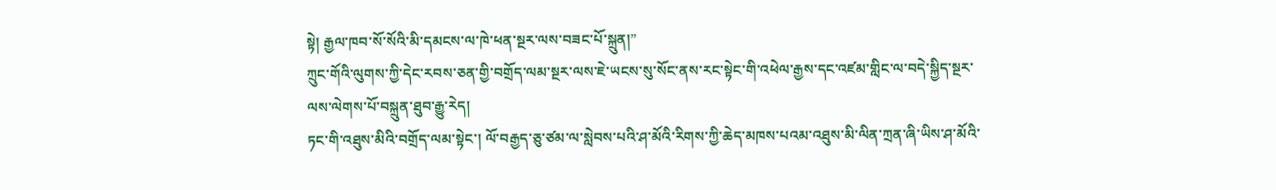སྟེ། རྒྱལ་ཁབ་སོ་སོའི་མི་དམངས་ལ་ཁེ་ཕན་སྔར་ལས་བཟང་པོ་སྐྲུན།”
ཀྲུང་གོའི་ལུགས་ཀྱི་དེང་རབས་ཅན་གྱི་བགྲོད་ལམ་སྔར་ལས་ཇེ་ཡངས་སུ་སོང་ནས་རང་སྟེང་གི་འཕེལ་རྒྱས་དང་འཛམ་གླིང་ལ་བདེ་སྐྱིད་སྔར་ལས་ལེགས་པོ་བསྐྲུན་ཐུབ་རྒྱུ་རེད།
ཏང་གི་འཐུས་མིའི་བགྲོད་ལམ་སྟེང་། ལོ་བརྒྱད་ཅུ་ཙམ་ལ་སླེབས་པའི་ཤ་མོའི་རིགས་ཀྱི་ཆེད་མཁས་པའམ་འཐུས་མི་ལིན་ཀྲན་ཞི་ཡིས་ཤ་མོའི་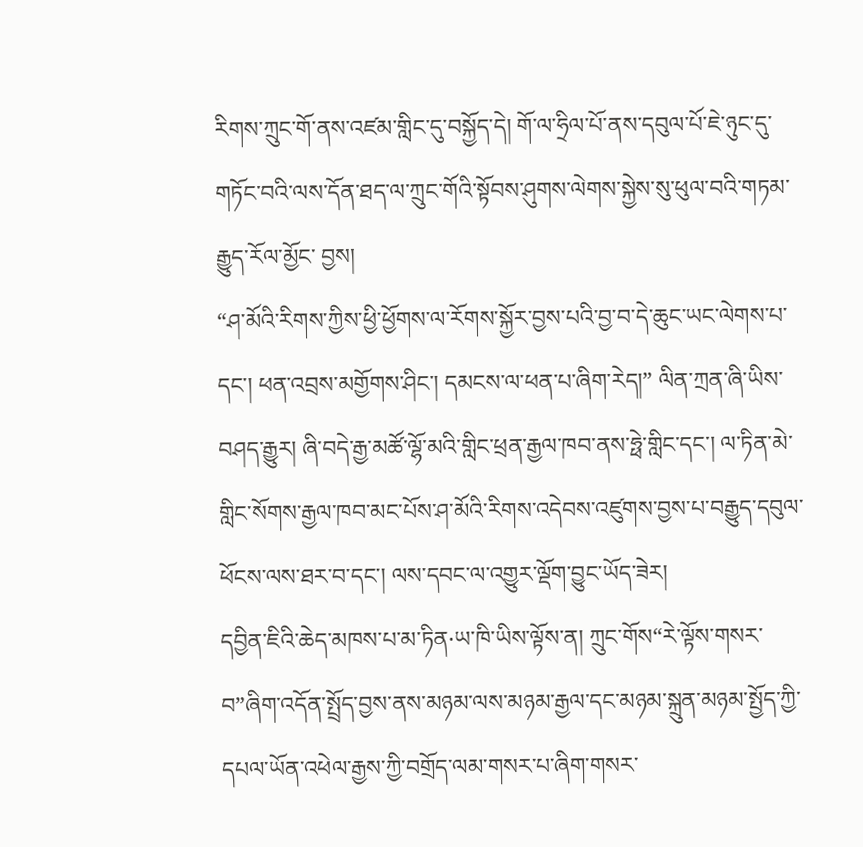རིགས་ཀྲུང་གོ་ནས་འཛམ་གླིང་དུ་བསྐྱོད་དེ། གོ་ལ་ཧྲིལ་པོ་ནས་དབུལ་པོ་ཇེ་ཉུང་དུ་གཏོང་བའི་ལས་དོན་ཐད་ལ་ཀྲུང་གོའི་སྟོབས་ཤུགས་ལེགས་སྐྱེས་སུ་ཕུལ་བའི་གཏམ་རྒྱུད་རོལ་མྱོང་ བྱས།
“ཤ་མོའི་རིགས་ཀྱིས་ཕྱི་ཕྱོགས་ལ་རོགས་སྐྱོར་བྱས་པའི་བྱ་བ་དེ་ཆུང་ཡང་ལེགས་པ་དང་། ཕན་འབྲས་མགྱོགས་ཤིང་། དམངས་ལ་ཕན་པ་ཞིག་རེད།” ལིན་ཀྲན་ཞི་ཡིས་བཤད་རྒྱུར། ཞི་བདེ་རྒྱ་མཚོ་ལྷོ་མའི་གླིང་ཕྲན་རྒྱལ་ཁབ་ནས་ཧྥེ་གླིང་དང་། ལ་ཏིན་མེ་གླིང་སོགས་རྒྱལ་ཁབ་མང་པོས་ཤ་མོའི་རིགས་འདེབས་འཛུགས་བྱས་པ་བརྒྱུད་དབུལ་ཕོངས་ལས་ཐར་བ་དང་། ལས་དབང་ལ་འགྱུར་ལྡོག་བྱུང་ཡོད་ཟེར།
དབྱིན་ཇིའི་ཆེད་མཁས་པ་མ་ཏིན·ཡ་ཁི་ཡིས་ལྟོས་ན། ཀྲུང་གོས“རེ་ལྟོས་གསར་བ”ཞིག་འདོན་སྤྲོད་བྱས་ནས་མཉམ་ལས་མཉམ་རྒྱལ་དང་མཉམ་སྐྲུན་མཉམ་སྤྱོད་ཀྱི་དཔལ་ཡོན་འཕེལ་རྒྱས་ཀྱི་བགྲོད་ལམ་གསར་པ་ཞིག་གསར་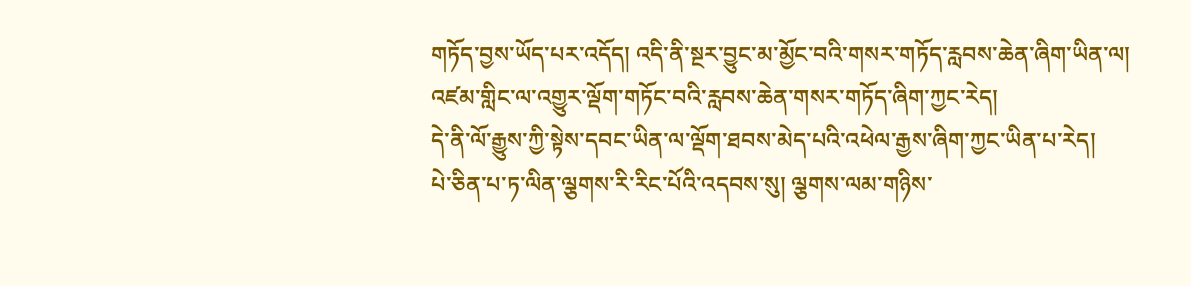གཏོད་བྱས་ཡོད་པར་འདོད། འདི་ནི་སྔར་བྱུང་མ་མྱོང་བའི་གསར་གཏོད་རླབས་ཆེན་ཞིག་ཡིན་ལ། འཛམ་གླིང་ལ་འགྱུར་ལྡོག་གཏོང་བའི་རླབས་ཆེན་གསར་གཏོད་ཞིག་ཀྱང་རེད།
དེ་ནི་ལོ་རྒྱུས་ཀྱི་སྟེས་དབང་ཡིན་ལ་ལྡོག་ཐབས་མེད་པའི་འཕེལ་རྒྱས་ཞིག་ཀྱང་ཡིན་པ་རེད།
པེ་ཅིན་པ་ཏ་ལིན་ལྕགས་རི་རིང་པོའི་འདབས་སུ། ལྕགས་ལམ་གཉིས་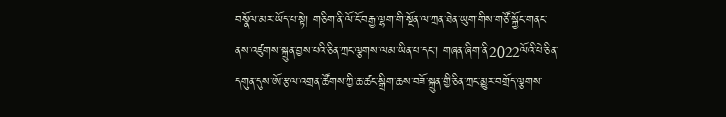བསྣོལ་མར་ཡོད་པ་སྟེ། གཅིག་ནི་ལོ་ངོ་བརྒྱ་ལྷག་གི་སྔོན་ལ་ཀྲན་ཐེན་ཡུག་གིས་གཙོ་སྐྱོང་གནང་ནས་འཛུགས་སྐྲུན་བྱས་པའི་ཅིན་ཀྲང་ལྕགས་ལམ་ཡིན་པ་དང་། གཞན་ཞིག་ནི2022ལོའི་པེ་ཅིན་དགུན་དུས་ཨོ་རྩལ་འགྲན་ཚོགས་ཀྱི་ཆ་ཚང་སྒྲིག་ཆས་བཟོ་སྐྲུན་གྱི་ཅིན་ཀྲང་མྱུར་བགྲོད་ལྕགས་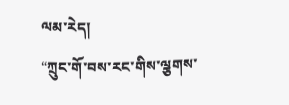ལམ་རེད།
“ཀྲུང་གོ་བས་རང་གིས་ལྕགས་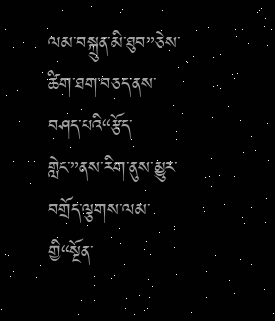ལམ་བསྐྲུན་མི་ཐུབ”ཅེས་ཚིག་ཐག་བཅད་ནས་བཤད་པའི“རྩོད་གླེང་”ནས་རིག་ནུས་མྱུར་བགྲོད་ལྕགས་ལམ་གྱི“སྔོན་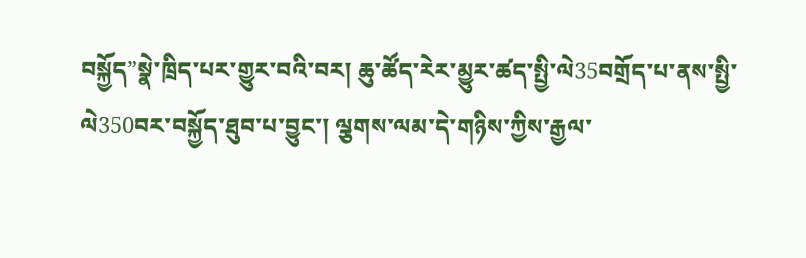བསྐྱོད”སྣེ་ཁྲིད་པར་གྱུར་བའི་བར། ཆུ་ཚོད་རེར་མྱུར་ཚད་སྤྱི་ལེ35བགྲོད་པ་ནས་སྤྱི་ལེ350བར་བསྐྱོད་ཐུབ་པ་བྱུང་། ལྕགས་ལམ་དེ་གཉིས་ཀྱིས་རྒྱལ་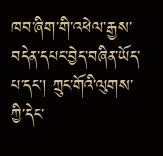ཁབ་ཞིག་གི་འཕེལ་རྒྱས་བདེན་དཔང་བྱེད་བཞིན་ཡོད་པ་དང་། ཀྲུང་གོའི་ལུགས་ཀྱི་དེང་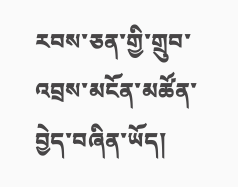རབས་ཅན་གྱི་གྲུབ་འབྲས་མངོན་མཚོན་བྱེད་བཞིན་ཡོད།